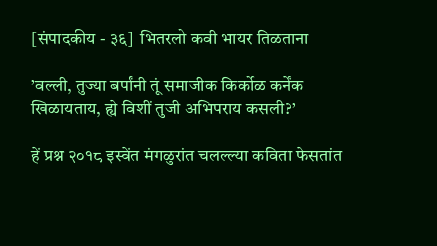[संपादकीय - ३६]  भितरलो कवी भायर तिळताना

’वल्ली, तुज्या बर्पांनी तूं समाजीक किर्कोळ कर्नेंक खिळायताय, ह्ये विशीं तुजी अभिपराय कसली?’

हें प्रश्न २०१८ इस्वेंत मंगळुरांत चल‌ल्ल्या कविता फेसतांत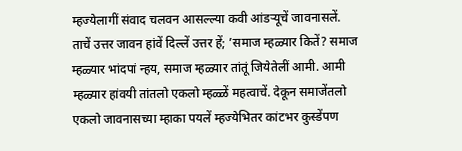म्हज्येलागीं संवाद चलवन आस‌ल्ल्या कवी आंडऱ्यूचें जावनासलें. ताचें उत्तर जावन हांवें दिल्लें उत्तर हें; ’समाज म्हळ्यार कितें? समाज म्हळ्यार भांदपां न्हय, समाज म्हळ्यार तांतूं जियेतेलीं आमी. आमी म्हळ्यार हांव‌यी तांतलो एकलो म्हळ्ळें महत्वाचें. देकून समाजेंतलो एकलो जावनासच्या म्हाका पयलें म्हज्येभितर कांट‌भर कुस्डेंपण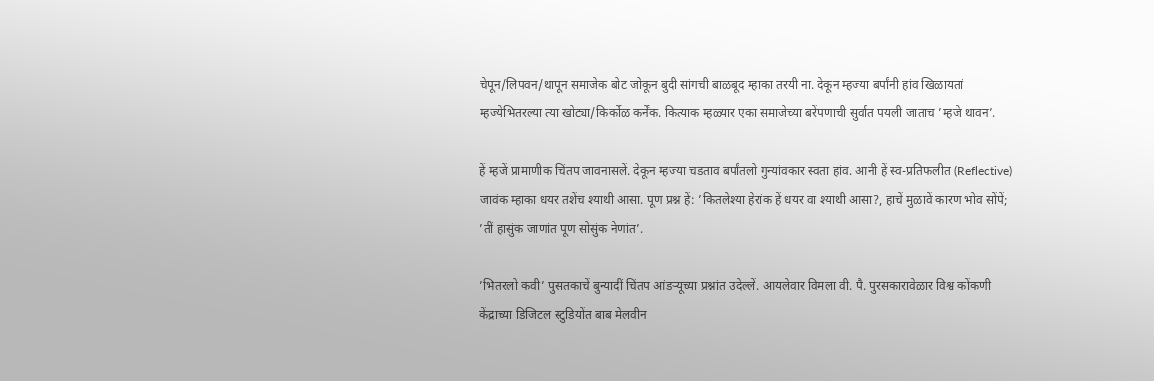चेपून/लिपवन/थापून समाजेक बोट जोकून बुदी सांगची बाळ‍बूद म्हाका तर‌यी ना. देकून म्हज्या बर्पांनी हांव खिळायतां म्हज्येभितरल्या त्या खोट्या/किर्कोळ कर्नेंक. कित्याक म्हळ्यार एका समाजेच्या बरेंपणाची सुर्वात पयली जाताच ’म्हजे थावन’.

हें म्हजें प्रामाणीक चिंतप जावनासलें. देकून म्हज्या चडताव बर्पांतलो गुन्यांवकार स्वता हांव. आनी हें स्व-प्रतिफलीत (Reflective) जावंक म्हाका धयर तशेंच श्याथी आसा. पूण प्रश्न हें: ’कितलेश्या हेरांक हें धयर वा श्याथी आसा?, हाचें मुळावें कारण भोव सोंपें; ’तीं हासुंक जाणांत पूण सोसुंक नेणांत’.

’भितरलो कवी’ पुसतकाचें बुन्यादीं चिंतप आंडऱ्यूच्या प्रश्नांत उदेल्लें. आयलेवार विमला वी. पै. पुरसकारावेळार विश्व कोंकणी केंद्राच्या डिजिटल स्टुडियोंत बाब मेलवीन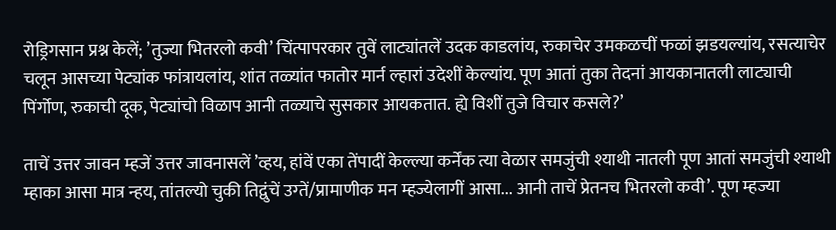रोड्रिगसान प्रश्न केलें; ’तुज्या भितरलो कवी’ चिंत्पापरकार तुवें लाट्यांतलें उदक काडलांय, रुकाचेर उमकळचीं फळां झडयल्यांय, रसत्याचेर चलून आसच्या पेट्यांक फांत्रायलांय, शांत तळ्यांत फातोर मार्न ल्हारां उदेशीं केल्यांय. पूण आतां तुका तेदनां आयकानातली लाट्याची पिंर्गोण, रुकाची दूक, पेट्यांचो विळाप आनी तळ्याचे सुसकार आयकतात. ह्ये विशीं तुजे विचार कसले?’

ताचें उत्तर जावन म्हजें उत्तर जावनासलें ’व्हय, हांवें एका तेंपादीं केल्ल्या कर्नेंक त्या वेळार समजुंची श्याथी नातली पूण आतां समजुंची श्याथी म्हाका आसा मात्र न्हय, तांतल्यो चुकी तिद्वुंचें उग्तें/प्रामाणीक मन म्हज्येलागीं आसा... आनी ताचें प्रेतन‌च भितरलो कवी’. पूण म्हज्या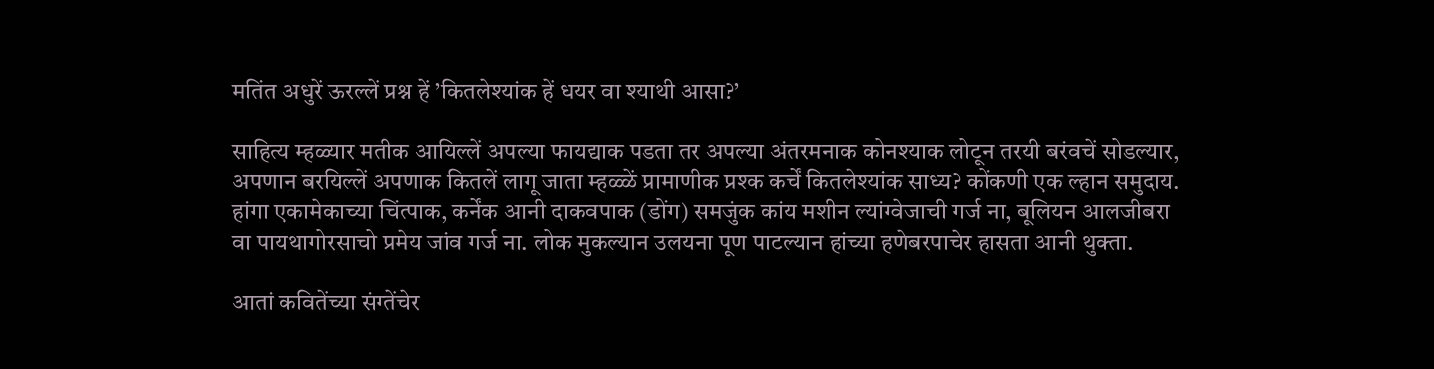मतिंत अधुरें ऊर‌ल्लें प्रश्न हें ’कितलेश्यांक हें धयर वा श्याथी आसा?’

साहित्य म्हळ्यार मतीक आयिल्लें अपल्या फायद्याक पडता तर अपल्या अंतर‌मनाक कोनश्याक लोटून तर‌यी बरंवचें सोडल्यार, अपणान बरयिल्लें अपणाक कितलें लागू जाता म्हळ्ळें प्रामाणीक प्रश्क कर्चें कितलेश्यांक साध्य? कोंकणी एक ल्हान समुदाय. हांगा एकामेकाच्या चिंत्पाक, कर्नेंक आनी दाकवपाक (डोंग) समजुंक कांय मशीन ल्यांग्वेजाची गर्ज ना, बूलियन आलजीबरा वा पायथागोरसाचो प्रमेय जांव गर्ज ना. लोक मुकल्यान उलयना पूण पाटल्यान हांच्या हणेबरपाचेर हासता आनी थुक्ता.

आतां कवितेंच्या संग्तेंचेर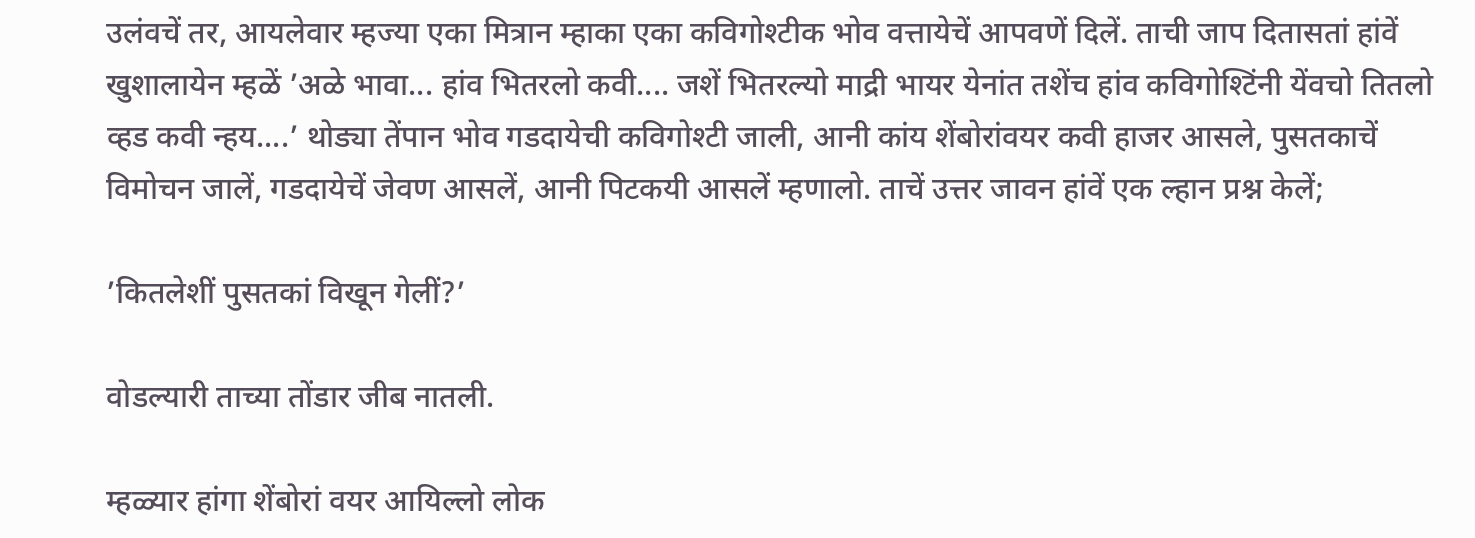उलंवचें तर, आयलेवार म्हज्या एका मित्रान म्हाका एका कविगोश्टीक भोव वत्तायेचें आपवणें दिलें. ताची जाप दितासतां हांवें खुशालायेन म्हळें ’अळे भावा... हांव भितरलो कवी.... जशें भितरल्यो माद्री भायर येनांत तशेंच हांव कविगोश्टिंनी येंवचो तितलो व्हड कवी न्हय....’ थोड्या तेंपान भोव गडदायेची कविगोश्टी जाली, आनी कांय शेंबोरांवयर कवी हाजर आसले, पुसतकाचें विमोचन जालें, गडदायेचें जेवण आसलें, आनी पिटक‌यी आसलें म्हणालो. ताचें उत्तर जावन हांवें एक ल्हान प्रश्न केलें;

’कितलेशीं पुसतकां विखून गेलीं?’

वोडल्यारी ताच्या तोंडार जीब नातली.

म्हळ्यार हांगा शेंबोरां वयर आयिल्लो लोक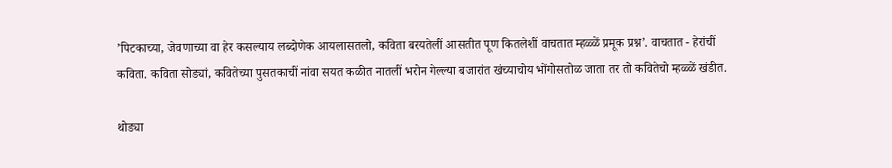’पिटकाच्या, जेवणाच्या वा हेर कसल्याय लब्दोणेक आयलासतलो, कविता बरयतेलीं आसतीत पूण कितलेशीं वाचतात म्हळ्ळें प्रमूक प्रश्न’. वाचतात - हेरांचीं कविता. कविता सोड्यां, कवितेच्या पुसतकाचीं नांवा सयत कळीत नातलीं भरोन गेल्ल्या बजारांत खंच्याचोय भोंगोसतोळ जाता तर तो कवितेचो म्हळ्ळें खंडीत.

थोड्या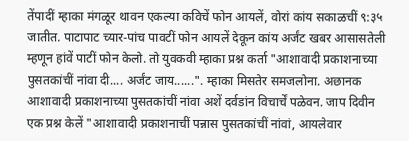तेंपादीं म्हाका मंगळूर थावन एकल्या कविचें फोन आयलें, वोरां कांय सकाळचीं ९:३५ जातीत. पाटापाट च्यार-पांच पावटीं फोन आयलें देकून कांय अर्जंट खबर आसासतेली म्हणून हांवें पाटीं फोन केलो. तो युवकवी म्हाका प्रश्न कर्ता "आशावादी प्रकाशनाच्या पुसतकांचीं नांवा दी.... अर्जंट जाय......". म्हाका मिसतेर समजलोना. अछानक आशावादी प्रकाशनाच्या पुसतकांचीं नांवा अशें दर्वडांन विचार्चें पळेवन. जाप दिवीन एक प्रश्न केलें "आशावादी प्रकाशनाचीं पन्नास पुसतकांचीं नांवां, आयलेवार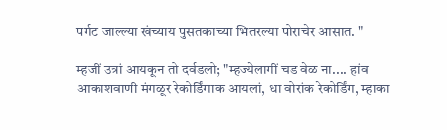पर्गट जाल्ल्या खंच्याय पुसतकाच्या भितरल्या पोराचेर आसात. "

म्हजीं उत्रां आयकून तो दर्वडलो; "म्हज्येलागीं चड वेळ ना.... हांव आकाश‌वाणी मंगळूर रेकोर्डिंगाक आयलां, धा वोरांक रेकोर्डिंग, म्हाका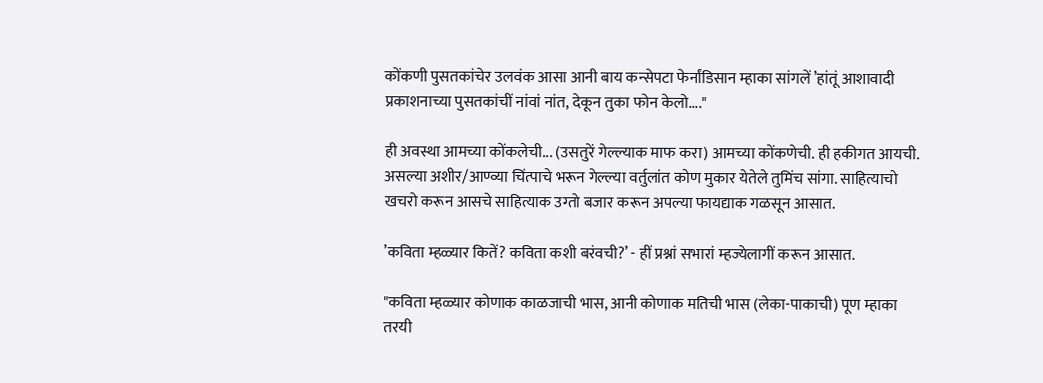कोंकणी पुसतकांचेर उलवंक आसा आनी बाय कन्सेपटा फेर्नांडिसान म्हाका सांगलें ’हांतूं आशावादी प्रकाशनाच्या पुसतकांचीं नांवां नांत, देकून तुका फोन केलो...."

ही अवस्था आमच्या कोंकलेची... (उसतुरें गेल्ल्याक माफ करा) आमच्या कोंकणेची. ही हकीगत आयची. असल्या अशीर/आण्व्या चिंत्पाचे भरून गेल्ल्या वर्तुलांत कोण मुकार येतेले तुमिंच सांगा. साहित्याचो खचरो करून आसचे साहित्याक उग्तो बजार करून अपल्या फायद्याक गळसून आसात.

’कविता म्हळ्यार कितें? कविता कशी बरंवची?’ - हीं प्रश्नां सभारां म्हज्येलागीं करून आसात.

"कविता म्हळ्यार कोणाक काळजाची भास, आनी कोणाक मतिची भास (लेका-पाकाची) पूण म्हाका तर‌यी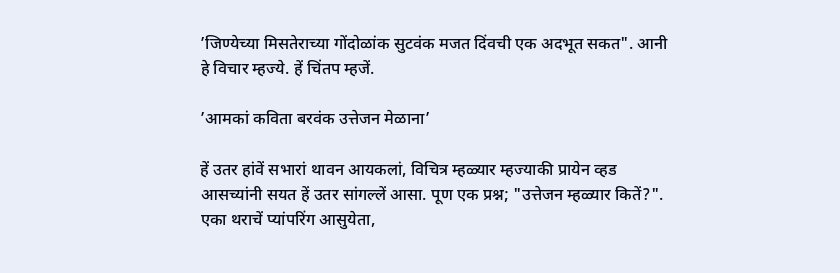’जिण्येच्या मिसतेराच्या गोंदोळांक सुटवंक मजत दिंवची एक अदभूत सकत". आनी हे विचार म्हज्ये. हें चिंतप म्हजें.

’आमकां कविता बरवंक उत्तेजन मेळाना’

हें उतर हांवें सभारां थावन आयकलां, विचित्र म्हळ्यार म्हज्याकी प्रायेन व्हड आसच्यांनी सयत हें उतर सांग‌ल्लें आसा. पूण एक प्रश्न; "उत्तेजन म्हळ्यार कितें?". एका थराचें प्यांपरिंग आसुयेता,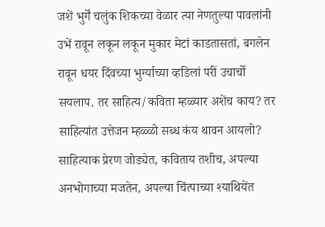जशें भुर्गें चलुंक शिकच्या वेळार त्या नेणतुल्या पावलांनी उभें रावून लकून लकून मुकार मेटां काडतासतां, बगलेन रावून धयर दिंवच्या भुर्ग्याच्या व्हडिलां परीं उचार्चो सयलाप. तर साहित्य/कविता म्हळ्यार अशेंच काय? तर साहित्यांत उत्तेजन म्हळ्ळो सब्ध कंय थावन आयलो? साहित्याक प्रेरण जोड्येत, कविताय तशीच, अपल्या अनभोगाच्या मजतेन, अपल्या चिंत्पाच्या श्याथियेंत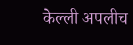केल्ली अपलीच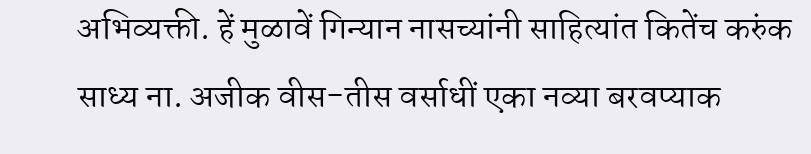अभिव्यक्ती. हें मुळावें गिन्यान नासच्यांनी साहित्यांत कितेंच करुंक साध्य ना. अजीक वीस-तीस वर्साधीं एका नव्या बरवप्याक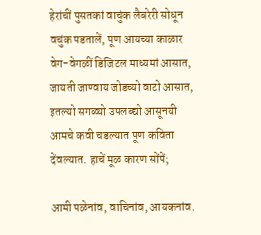हेरांचीं पुसतकां वाचुंक लैबरेरी सोधून वचुंक पडतालें, पूण आयच्या काळार वेग-वेगळीं डिजिटल माध्यमां आसात, जायती जाण्वाय जोडच्यो वाटो आसात, इतल्यो सगळ्यो उपलब्द्यो आसून‌यी आमचे कवी चडल्यात पूण कविता देंवल्यात. हाचें मूळ कारण सोंपें;

आमी पळेनांव, वाचिनांव, आयकनांव.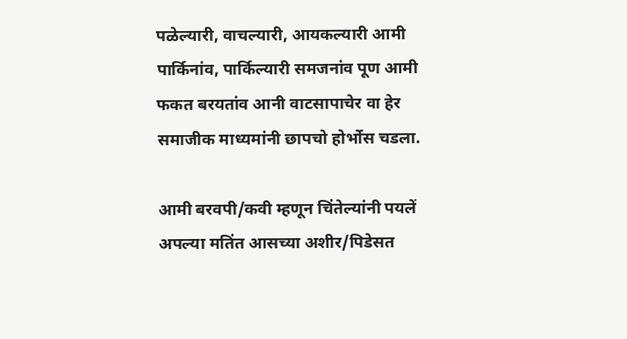पळेल्यारी, वाचल्यारी, आयकल्यारी आमी पार्किनांव, पार्किल्यारी समजनांव पूण आमी फकत बरयतांव आनी वाटसापाचेर वा हेर समाजीक माध्यमांनी छापचो होर्भोस चडला.

आमी बरवपी/कवी म्हणून चिंतेल्यांनी पयलें अपल्या मतिंत आसच्या अशीर/पिडेसत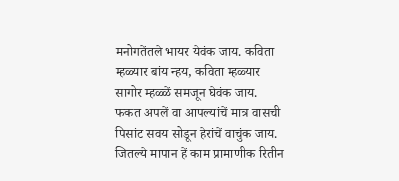मनोगतेंतले भायर येवंक जाय. कविता म्हळ्यार बांय न्हय, कविता म्हळ्यार सागोर म्हळ्ळें समजून घेवंक जाय. फकत अपलें वा आपल्यांचें मात्र वासची पिसांट सवय सोडून हेरांचें वाचुंक जाय. जितल्ये मापान हें काम प्रामाणीक रितीन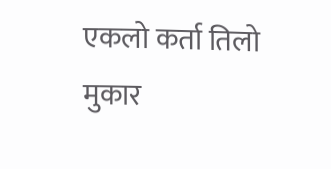एकलो कर्ता तिलो मुकार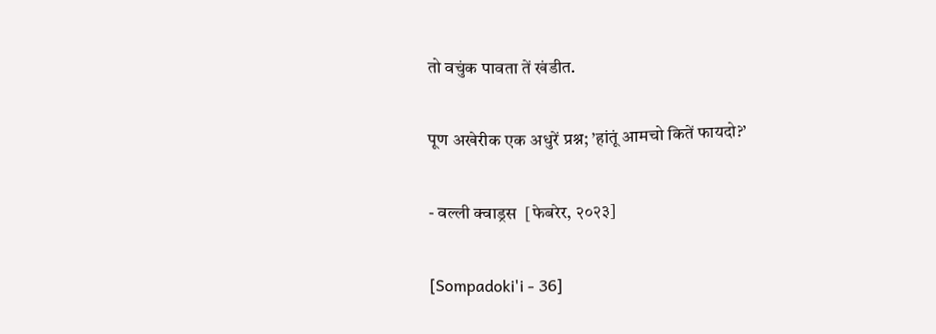तो वचुंक पावता तें खंडीत.

पूण अखेरीक एक अधुरें प्रश्न; ’हांतूं आमचो कितें फायदो?’

- वल्ली क्वाड्रस  [फेबरेर, २०२३]

[Sompadoki'i - 36]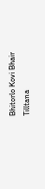Bhitorlo Kovi Bhair Tilltana